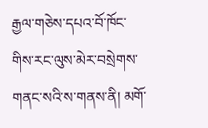རྒྱལ་གཅེས་དཔའ་བོ་ཁོང་གིས་རང་ལུས་མེར་བསྲེགས་གནང་སའི་ས་གནས་ནི། མགོ་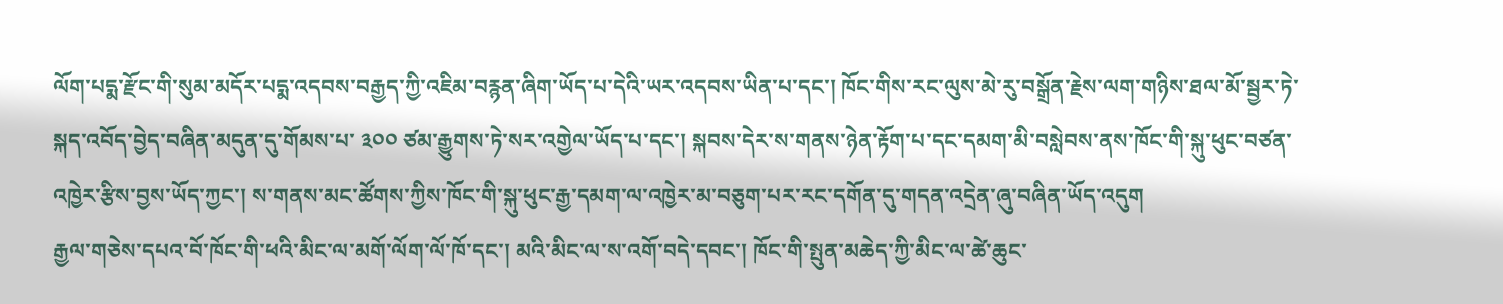ལོག་པདྨ་རྫོང་གི་སུམ་མདོར་པདྨ་འདབས་བརྒྱད་ཀྱི་འཇིམ་བརྙན་ཞིག་ཡོད་པ་དེའི་ཡར་འདབས་ཡིན་པ་དང་། ཁོང་གིས་རང་ལུས་མེ་རུ་བསྒྲོན་རྗེས་ལག་གཉིས་ཐལ་མོ་སྦྱར་ཏེ་སྐད་འབོད་བྱེད་བཞིན་མདུན་དུ་གོམས་པ་ ༣༠༠ ཙམ་རྒྱུགས་ཏེ་སར་འགྱེལ་ཡོད་པ་དང་། སྐབས་དེར་ས་གནས་ཉེན་རྟོག་པ་དང་དམག་མི་བསླེབས་ནས་ཁོང་གི་སྐུ་ཕུང་བཙན་འཁྱེར་རྩིས་བྱས་ཡོད་ཀྱང་། ས་གནས་མང་ཚོགས་ཀྱིས་ཁོང་གི་སྐུ་ཕུང་རྒྱ་དམག་ལ་འཁྱེར་མ་བཅུག་པར་རང་དགོན་དུ་གདན་འདྲེན་ཞུ་བཞིན་ཡོད་འདུག
རྒྱལ་གཅེས་དཔའ་བོ་ཁོང་གི་ཕའི་མིང་ལ་མགོ་ལོག་ལོ་ཁོ་དང་། མའི་མིང་ལ་ས་འགོ་བདེ་དབང་། ཁོང་གི་སྤུན་མཆེད་ཀྱི་མིང་ལ་ཚེ་ཆུང་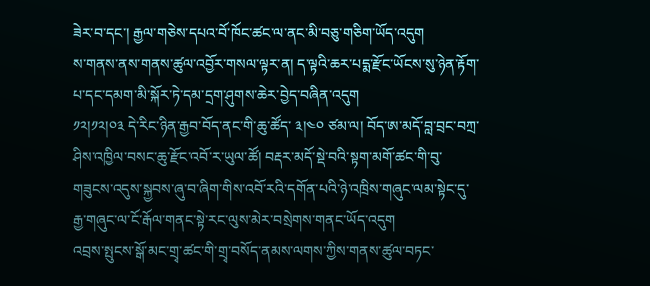ཟེར་བ་དང་། རྒྱལ་གཅེས་དཔའ་བོ་ཁོང་ཚང་ལ་ནང་མི་བཅུ་གཅིག་ཡོད་འདུག
ས་གནས་ནས་གནས་ཚུལ་འབྱོར་གསལ་ལྟར་ན། ད་ལྟའི་ཆར་པདྨ་རྫོང་ཡོངས་སུ་ཉེན་རྟོག་པ་དང་དམག་མི་སྐོར་ཏེ་དམ་དྲག་ཤུགས་ཆེར་བྱེད་བཞིན་འདུག
༡༢།༡༢།༠༣ དེ་རིང་ཉིན་རྒྱབ་བོད་ནང་གི་ཆུ་ཚོད་ ༣།༤༠ ཙམ་ལ། བོད་ཨ་མདོ་བླ་བྲང་བཀྲ་ཤིས་འཁྱིལ་བསང་ཆུ་རྫོང་འབོ་ར་ཡུལ་ཚོ། བརྡར་མདོ་སྡེ་བའི་སྟག་མགོ་ཚང་གི་བུ་གཟུངས་འདུས་སྐྱབས་ཞུ་བ་ཞིག་གིས་འབོ་རའི་དགོན་པའི་ཉེ་འཁྲིས་གཞུང་ལམ་སྟེང་དུ་རྒྱ་གཞུང་ལ་ངོ་རྒོལ་གནང་སྟེ་རང་ལུས་མེར་བསྲེགས་གནང་ཡོད་འདུག
འབྲས་སྤུངས་སྒོ་མང་གྲྭ་ཚང་གི་གྲྭ་བསོད་ནམས་ལགས་ཀྱིས་གནས་ཚུལ་བཏང་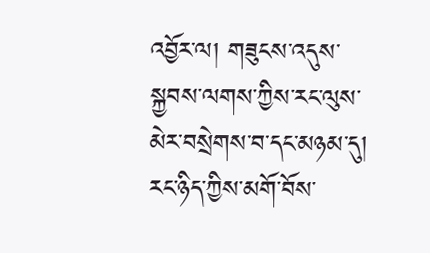འབྱོར་ལ། གཟུངས་འདུས་སྐྱབས་ལགས་ཀྱིས་རང་ལུས་མེར་བསྲེགས་བ་དང་མཉམ་དུ། རང་ཉིད་ཀྱིས་མགོ་བོས་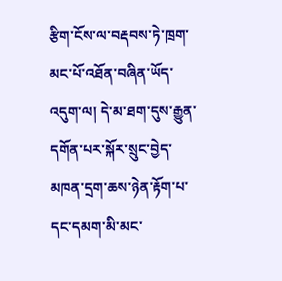རྩིག་ངོས་ལ་བརྡབས་ཏེ་ཁྲག་མང་པོ་འཐོན་བཞིན་ཡོད་འདུག་ལ། དེ་མ་ཐག་དུས་རྒྱུན་དགོན་པར་སྐོར་སྲུང་བྱེད་མཁན་དྲག་ཆས་ཉེན་རྟོག་པ་དང་དམག་མི་མང་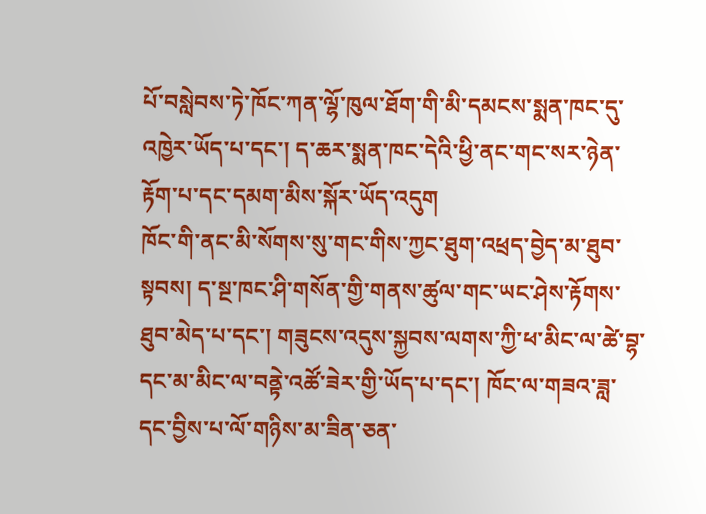པོ་བསླེབས་ཏེ་ཁོང་ཀན་ལྷོ་ཁུལ་ཐོག་གི་མི་དམངས་སྨན་ཁང་དུ་འཁྱེར་ཡོད་པ་དང་། ད་ཆར་སྨན་ཁང་དེའི་ཕྱི་ནང་གང་སར་ཉེན་རྟོག་པ་དང་དམག་མིས་སྐོར་ཡོད་འདུག
ཁོང་གི་ནང་མི་སོགས་སུ་གང་གིས་ཀྱང་ཐུག་འཕྲད་བྱེད་མ་ཐུབ་སྟབས། ད་སྔ་ཁང་ཤི་གསོན་གྱི་གནས་ཚུལ་གང་ཡང་ཤེས་རྟོགས་ཐུབ་མེད་པ་དང་། གཟུངས་འདུས་སྐྱབས་ལགས་ཀྱི་ཕ་མིང་ལ་ཚེ་བྷ་དང་མ་མིང་ལ་བནྟེ་འཚོ་ཟེར་གྱི་ཡོད་པ་དང་། ཁོང་ལ་གཟའ་ཟླ་དང་བྱིས་པ་ལོ་གཉིས་མ་ཟིན་ཅན་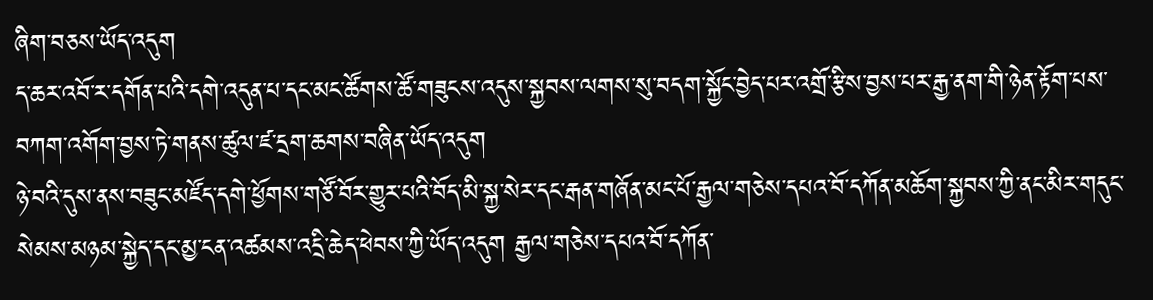ཞིག་བཅས་ཡོད་འདུག
ད་ཆར་འབོ་ར་དགོན་པའི་དགེ་འདུན་པ་དང་མང་ཚོགས་ཚོ་གཟུངས་འདུས་སྐྱབས་ལགས་སུ་བདག་སྐྱོང་བྱེད་པར་འགྲོ་རྩིས་བྱས་པར་རྒྱ་ནག་གི་ཉེན་རྟོག་པས་བཀག་འགོག་བྱས་ཏེ་གནས་ཚུལ་ཛ་དྲག་ཆགས་བཞིན་ཡོད་འདུག
ཉེ་བའི་དུས་ནས་བཟུང་མཛོད་དགེ་ཕྱོགས་གཙོ་བོར་གྱུར་པའི་བོད་མི་སྐྱ་སེར་དང་རྒན་གཞོན་མང་པོ་རྒྱལ་གཅེས་དཔའ་བོ་དཀོན་མཆོག་སྐྱབས་ཀྱི་ནང་མིར་གདུང་སེམས་མཉམ་སྐྱེད་དང་མྱ་ངན་འཚམས་འདྲི་ཆེད་ཕེབས་ཀྱི་ཡོད་འདུག རྒྱལ་གཅེས་དཔའ་བོ་དཀོན་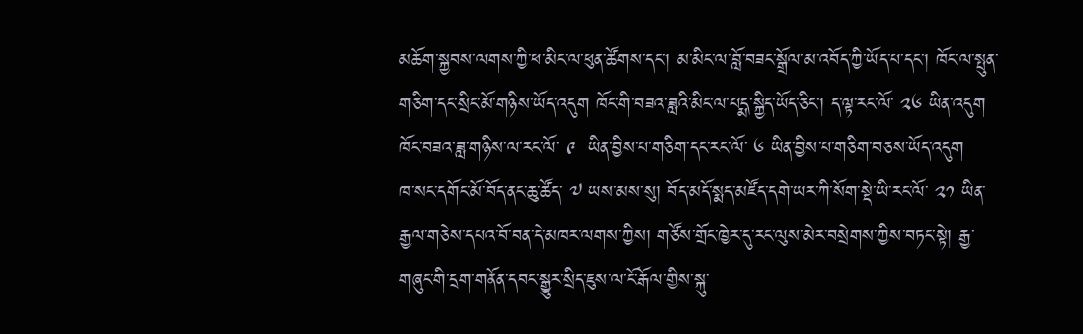མཆོག་སྐྱབས་ལགས་ཀྱི་ཕ་མིང་ལ་ཕུན་ཚོགས་དང་། མ་མིང་ལ་བློ་བཟང་སྒྲོལ་མ་འབོད་ཀྱི་ཡོད་པ་དང་། ཁོང་ལ་སྤུན་གཅིག་དང་སྲིང་མོ་གཉིས་ཡོད་འདུག ཁོང་གི་བཟའ་ཟླའི་མིང་ལ་པདྨ་སྐྱིད་ཡོད་ཅིང་། ད་ལྟ་རང་ལོ་ ༢༦ ཡིན་འདུག  ཁོང་བཟའ་ཟླ་གཉིས་ལ་རང་ལོ་ ༩  ཡིན་བྱིས་པ་གཅིག་དང་རང་ལོ་ ༦ ཡིན་བྱིས་པ་གཅིག་བཅས་ཡོད་འདུག
ཁ་སང་དགོང་མོ་བོད་ནང་ཆུ་ཚོད་ ༧ ཡས་མས་སུ། བོད་མདོ་སྨད་མཛོད་དགེ་ཡར་ཀི་སོག་སྡེ་ཡི་རང་ལོ་ ༢༡ ཡིན་རྒྱལ་གཅེས་དཔའ་བོ་བན་དེ་མཁར་ལགས་ཀྱིས། གཙོས་གྲོང་ཁྱེར་དུ་རང་ལུས་མེར་བསྲེགས་ཀྱིས་བཏང་སྟེ། རྒྱ་གཞུང་གི་དྲག་གནོན་དབང་སྒྱུར་སྲིད་ཇུས་ལ་ངོ་རྒོལ་གྱིས་སྐུ་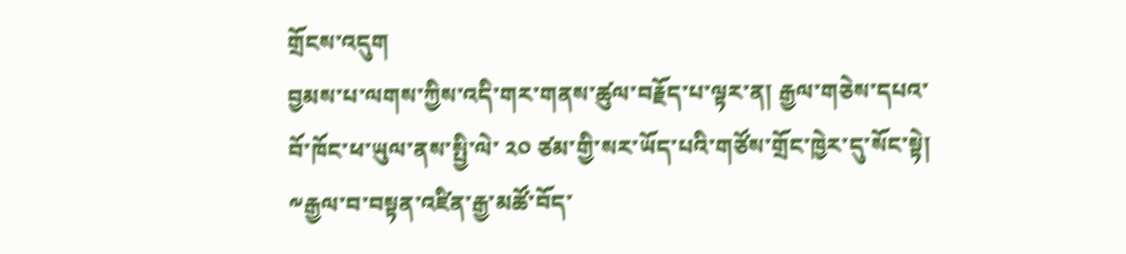གྲོངས་འདུག
བྱམས་པ་ལགས་ཀྱིས་འདི་གར་གནས་ཚུལ་བརྗོད་པ་ལྟར་ན། རྒྱལ་གཅེས་དཔའ་བོ་ཁོང་ཕ་ཡུལ་ནས་སྤྱི་ལེ་ ༢༠ ཙམ་གྱི་སར་ཡོད་པའི་གཙོས་གྲོང་ཁྱེར་དུ་སོང་སྟེ། ༸རྒྱལ་བ་བསྟན་འཛིན་རྒྱ་མཚོ་བོད་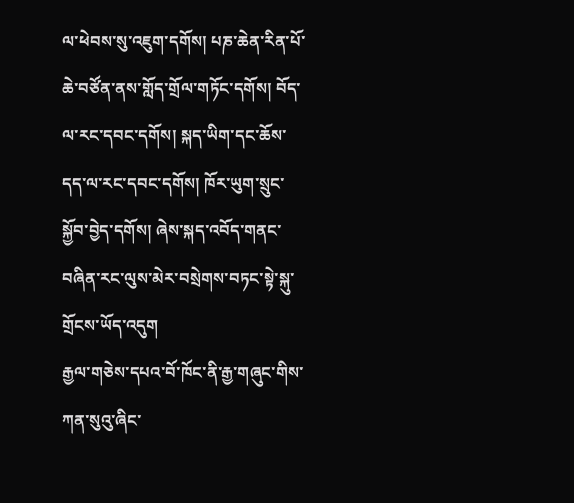ལ་ཕེབས་སུ་འཇུག་དགོས། པཎ་ཆེན་རིན་པོ་ཆེ་བཙོན་ནས་གློད་གྲོལ་གཏོང་དགོས། བོད་ལ་རང་དབང་དགོས། སྐད་ཡིག་དང་ཆོས་དད་ལ་རང་དབང་དགོས། ཁོར་ཡུག་སྲུང་སྐྱོབ་བྱེད་དགོས། ཞེས་སྐད་འབོད་གནང་བཞིན་རང་ལུས་མེར་བསྲེགས་བཏང་སྟེ་སྐུ་གྲོངས་ཡོད་འདུག
རྒྱལ་གཅེས་དཔའ་བོ་ཁོང་ནི་རྒྱ་གཞུང་གིས་ཀན་སུའུ་ཞིང་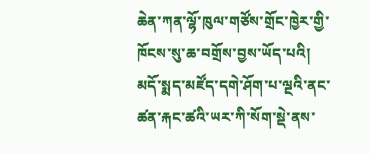ཆེན་ཀན་ལྷོ་ཁུལ་གཙོས་གྲོང་ཁྱེར་གྱི་ཁོངས་སུ་ཆ་བགྲོས་བྱས་ཡོད་པའི། མདོ་སྨད་མཛོད་དགེ་ཤོག་པ་ལྔའི་ནང་ཚན་རྐང་ཚའི་ཡར་ཀི་སོག་སྡེ་ནས་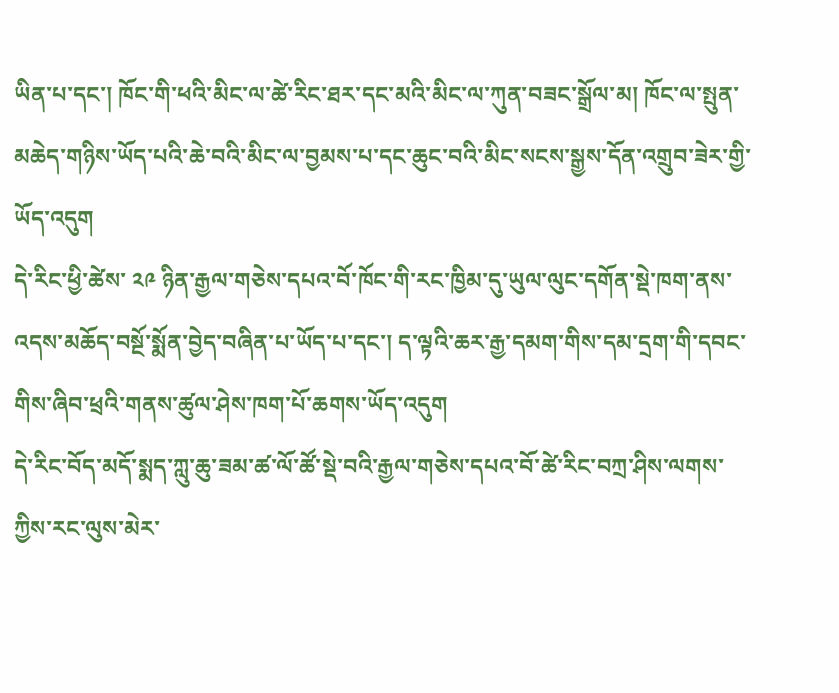ཡིན་པ་དང་། ཁོང་གི་ཕའི་མིང་ལ་ཚེ་རིང་ཐར་དང་མའི་མིང་ལ་ཀུན་བཟང་སྒྲོལ་མ། ཁོང་ལ་སྤུན་མཆེད་གཉིས་ཡོད་པའི་ཆེ་བའི་མིང་ལ་བྱམས་པ་དང་ཆུང་བའི་མིང་སངས་སྒྱས་དོན་འགྲུབ་ཟེར་གྱི་ཡོད་འདུག
དེ་རིང་ཕྱི་ཚེས་ ༢༩ ཉིན་རྒྱལ་གཅེས་དཔའ་བོ་ཁོང་གི་རང་ཁྱིམ་དུ་ཡུལ་ལུང་དགོན་སྡེ་ཁག་ནས་འདས་མཆོད་བསྔོ་སྨོན་བྱེད་བཞིན་པ་ཡོད་པ་དང་། ད་ལྟའི་ཆར་རྒྱ་དམག་གིས་དམ་དྲག་གི་དབང་གིས་ཞིབ་ཕྲའི་གནས་ཚུལ་ཤེས་ཁག་པོ་ཆགས་ཡོད་འདུག
དེ་རིང་བོད་མདོ་སྨད་ཀླུ་ཆུ་ཟམ་ཚ་ལོ་ཚོ་སྡེ་བའི་རྒྱལ་གཅེས་དཔའ་བོ་ཚེ་རིང་བཀྲ་ཤིས་ལགས་ཀྱིས་རང་ལུས་མེར་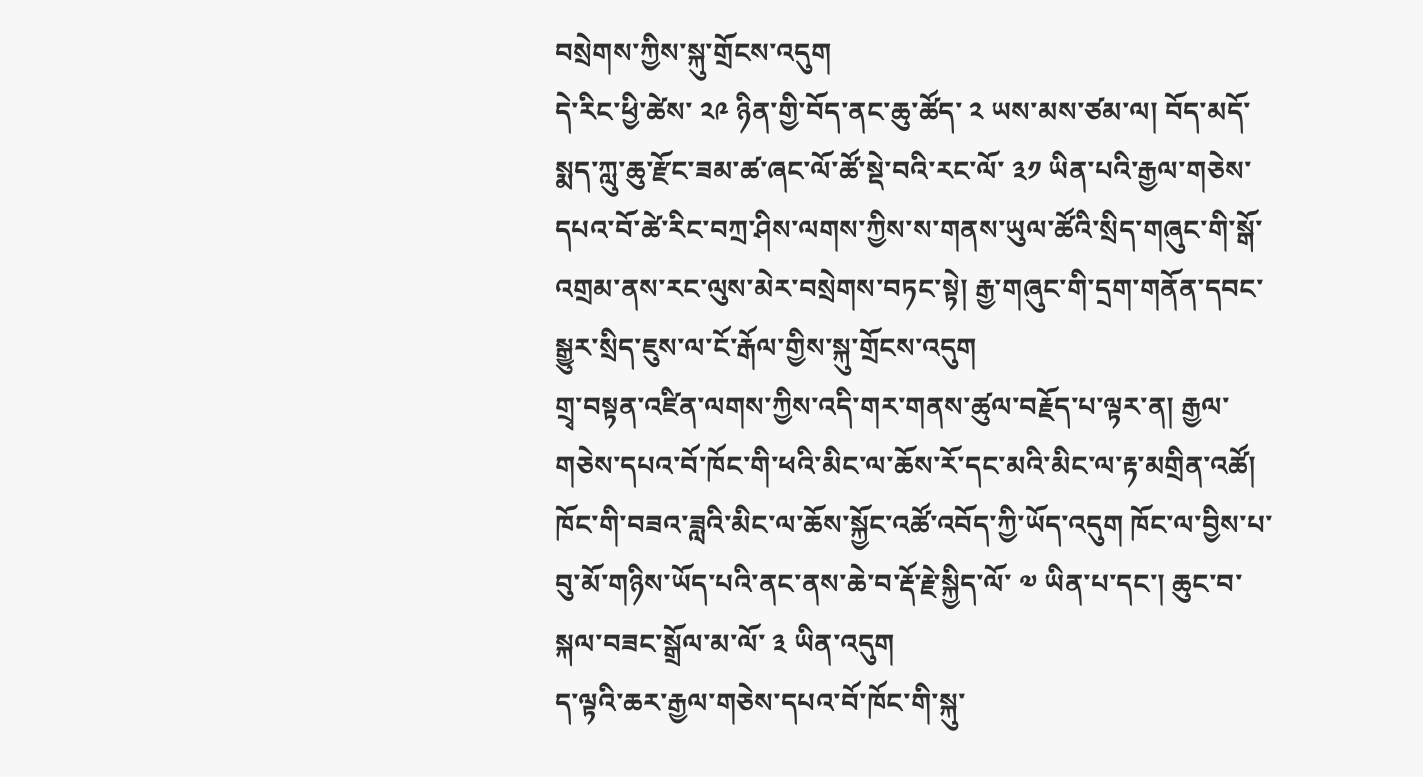བསྲེགས་ཀྱིས་སྐུ་གྲོངས་འདུག
དེ་རིང་ཕྱི་ཚེས་ ༢༩ ཉིན་གྱི་བོད་ནང་ཆུ་ཚོད་ ༢ ཡས་མས་ཙམ་ལ། བོད་མདོ་སྨད་ཀླུ་ཆུ་རྫོང་ཟམ་ཚ་ཞང་ལོ་ཚོ་སྡེ་བའི་རང་ལོ་ ༣༡ ཡིན་པའི་རྒྱལ་གཅེས་དཔའ་བོ་ཚེ་རིང་བཀྲ་ཤིས་ལགས་ཀྱིས་ས་གནས་ཡུལ་ཚོའི་སྲིད་གཞུང་གི་སྒོ་འགྲམ་ནས་རང་ལུས་མེར་བསྲེགས་བཏང་སྟེ། རྒྱ་གཞུང་གི་དྲག་གནོན་དབང་སྒྱུར་སྲིད་ཇུས་ལ་ངོ་རྒོལ་གྱིས་སྐུ་གྲོངས་འདུག
གྲྭ་བསྟན་འཛིན་ལགས་ཀྱིས་འདི་གར་གནས་ཚུལ་བརྗོད་པ་ལྟར་ན། རྒྱལ་གཅེས་དཔའ་བོ་ཁོང་གི་ཕའི་མིང་ལ་ཆོས་རོ་དང་མའི་མིང་ལ་རྟ་མགྲིན་འཚོ། ཁོང་གི་བཟའ་ཟླའི་མིང་ལ་ཆོས་སྐྱོང་འཚོ་འབོད་ཀྱི་ཡོད་འདུག ཁོང་ལ་བྱིས་པ་བུ་མོ་གཉིས་ཡོད་པའི་ནང་ནས་ཆེ་བ་རྡོ་རྗེ་སྐྱིད་ལོ་ ༧ ཡིན་པ་དང་། ཆུང་བ་སྐལ་བཟང་སྒྲོལ་མ་ལོ་ ༣ ཡིན་འདུག
ད་ལྟའི་ཆར་རྒྱལ་གཅེས་དཔའ་བོ་ཁོང་གི་སྐུ་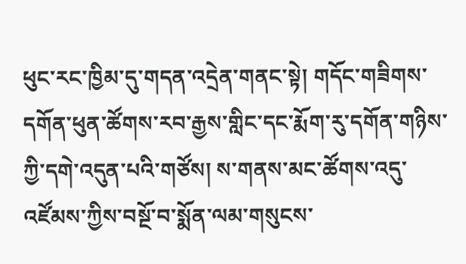ཕུང་རང་ཁྱིམ་དུ་གདན་འདྲེན་གནང་སྟེ། གདོང་གཟིགས་དགོན་ཕུན་ཚོགས་རབ་རྒྱས་གླིང་དང་རྨོག་རུ་དགོན་གཉིས་ཀྱི་དགེ་འདུན་པའི་གཙོས། ས་གནས་མང་ཚོགས་འདུ་འཛོམས་ཀྱིས་བསྔོ་བ་སྨོན་ལམ་གསུངས་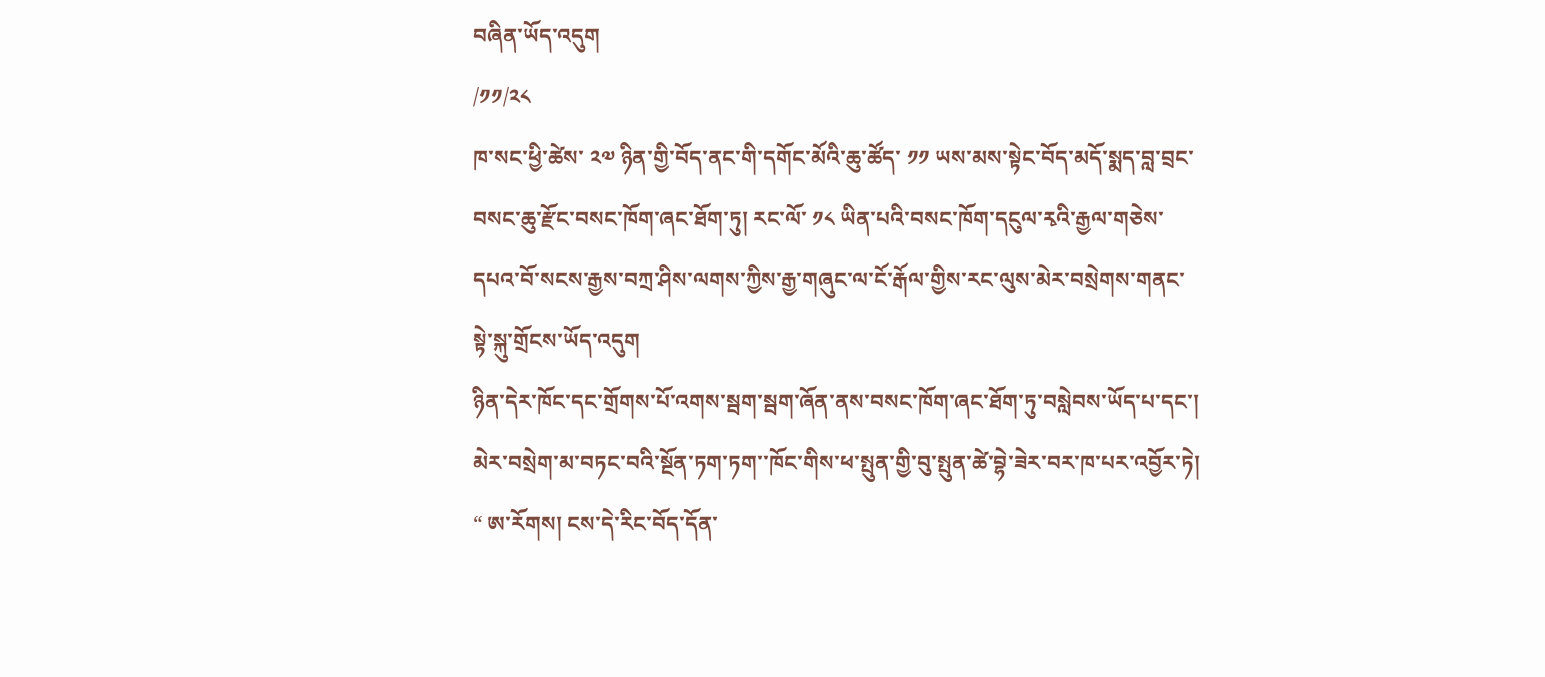བཞིན་ཡོད་འདུག
/༡༡/༢༨
ཁ་སང་ཕྱི་ཚེས་ ༢༧ ཉིན་གྱི་བོད་ནང་གི་དགོང་མོའི་ཆུ་ཚོད་ ༡༡ ཡས་མས་སྟེང་བོད་མདོ་སྨད་བླ་བྲང་བསང་ཆུ་རྫོང་བསང་ཁོག་ཞང་ཐོག་ཏུ། རང་ལོ་ ༡༨ ཡིན་པའི་བསང་ཁོག་དངུལ་རྭའི་རྒྱལ་གཅེས་དཔའ་བོ་སངས་རྒྱས་བཀྲ་ཤིས་ལགས་ཀྱིས་རྒྱ་གཞུང་ལ་ངོ་རྒོལ་གྱིས་རང་ལུས་མེར་བསྲེགས་གནང་སྟེ་སྐུ་གྲོངས་ཡོད་འདུག
ཉིན་དེར་ཁོང་དང་གྲོགས་པོ་འགས་སྦག་སྦག་ཞོན་ནས་བསང་ཁོག་ཞང་ཐོག་ཏུ་བསླེབས་ཡོད་པ་དང་། མེར་བསྲེག་མ་བཏང་བའི་སྔོན་ཏག་ཏག་་ཁོང་གིས་ཕ་སྤུན་གྱི་བུ་སྤུན་ཚེ་བྷེ་ཟེར་བར་ཁ་པར་འབྱོར་ཏེ། “ ཨ་རོགས། ངས་དེ་རིང་བོད་དོན་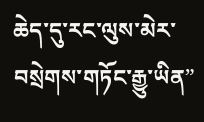ཆེད་དུ་རང་ལུས་མེར་བསྲེགས་གཏོང་རྒྱུ་ཡིན”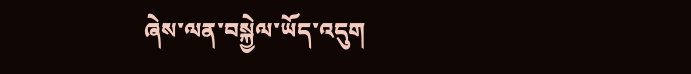ཞེས་ལན་བསྐྱེལ་ཡོད་འདུག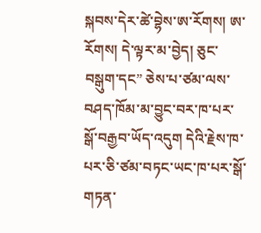སྐབས་དེར་ཚེ་བྷེས་ཨ་རོགས། ཨ་རོགས། དེ་ལྟར་མ་བྱེད། ཅུང་བསྒུག་དང” ཅེས་པ་ཙམ་ལས་བཤད་ཁོམ་མ་བྱུང་བར་ཁ་པར་སྒོ་བརྒྱབ་ཡོད་འདུག དེའི་རྗེས་ཁ་པར་ཅི་ཙམ་བཏང་ཡང་ཁ་པར་སྒོ་གཏན་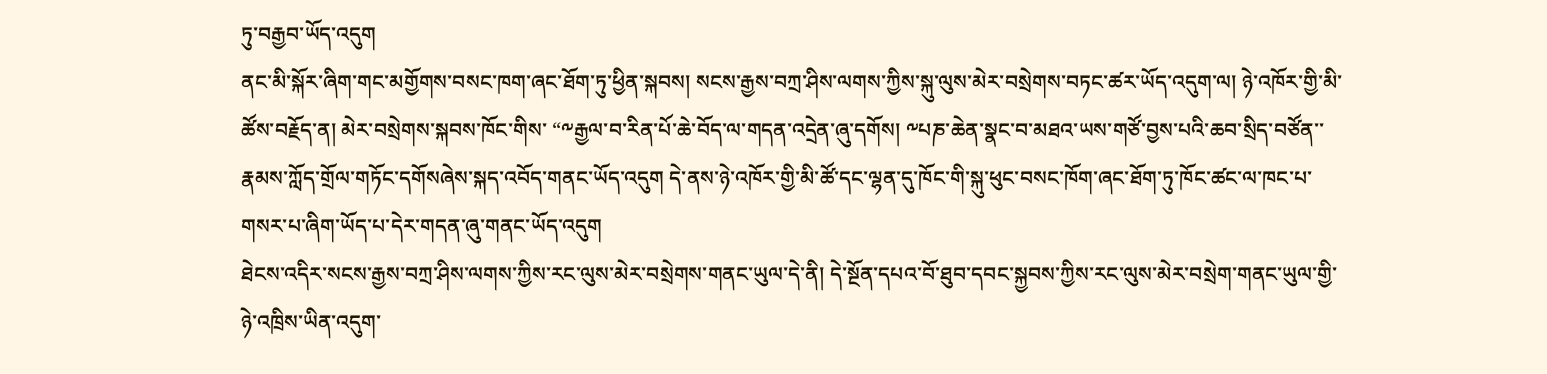ཏུ་བརྒྱབ་ཡོད་འདུག
ནང་མི་སྐོར་ཞིག་གང་མགྱོགས་བསང་ཁག་ཞང་ཐོག་ཏུ་ཕྱིན་སྐབས། སངས་རྒྱས་བཀྲ་ཤིས་ལགས་ཀྱིས་སྐུ་ལུས་མེར་བསྲེགས་བཏང་ཚར་ཡོད་འདུག་ལ། ཉེ་འཁོར་གྱི་མི་ཚོས་བརྗོད་ན། མེར་བསྲེགས་སྐབས་ཁོང་གིས་ “༸རྒྱལ་བ་རིན་པོ་ཆེ་བོད་ལ་གདན་འདྲེན་ཞུ་དགོས། ༸པཎ་ཆེན་སྣང་བ་མཐའ་ཡས་གཙོ་བྱས་པའི་ཆབ་སྲིད་བཙོན་་རྣམས་ཀློད་གྲོལ་གཏོང་དགོསཞེས་སྐད་འབོད་གནང་ཡོད་འདུག དེ་ནས་ཉེ་འཁོར་གྱི་མི་ཚོ་དང་ལྷན་དུ་ཁོང་གི་སྐུ་ཕུང་བསང་ཁོག་ཞང་ཐོག་ཏུ་ཁོང་ཚང་ལ་ཁང་པ་གསར་པ་ཞིག་ཡོད་པ་དེར་གདན་ཞུ་གནང་ཡོད་འདུག
ཐེངས་འདིར་སངས་རྒྱས་བཀྲ་ཤིས་ལགས་ཀྱིས་རང་ལུས་མེར་བསྲེགས་གནང་ཡུལ་དེ་ནི། དེ་སྔོན་དཔའ་བོ་ཐུབ་དབང་སྐྱབས་ཀྱིས་རང་ལུས་མེར་བསྲེག་གནང་ཡུལ་གྱི་ཉེ་འཁྲིས་ཡིན་འདུག་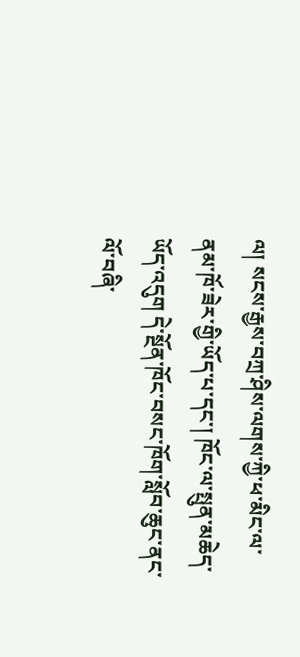ལ། སངས་རྒྱས་བཀྲ་ཤིས་ལགས་ཀྱི་ཕ་མིང་ལ་ནམ་ཁོ་ཟེར་གྱི་ཡོད་པ་དང་། ཁོང་ལ་སྤུན་མཆེད་ཡོད་འདུག དེ་སྔོན་ཁོང་བསང་ཁོག་སློབ་ཆུང་ནང་ལོ་བཞི་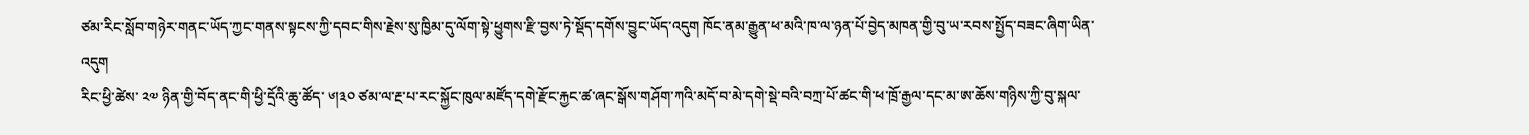ཙམ་རིང་སློབ་གཉེར་གནང་ཡོད་ཀྱང་གནས་སྟངས་ཀྱི་དབང་གིས་རྗེས་སུ་ཁྱིམ་དུ་ལོག་སྟེ་ཕྱུགས་རྫི་བྱས་ཏེ་སྡོད་དགོས་བྱུང་ཡོད་འདུག ཁོང་ནམ་རྒྱུན་ཕ་མའི་ཁ་ལ་ཉན་པོ་བྱེད་མཁན་གྱི་བུ་ཡ་རབས་སྤྱོད་བཟང་ཞིག་ཡིན་འདུག
རིང་ཕྱི་ཚེས་ ༢༧ ཉིན་གྱི་བོད་ནང་གི་ཕྱི་དྲོའི་ཆུ་ཚོད་ ༦།༣༠ ཙམ་ལ་རྔ་པ་རང་སྐྱོང་ཁུལ་མཛོད་དགེ་རྫོང་རྐྱང་ཚ་ཞང་སྒོས་གཤོག་ཀའི་མདོ་བ་མེ་དགེ་སྡེ་བའི་བཀྲ་པོ་ཚང་གི་ཕ་ཁྲོ་རྒྱལ་དང་མ་ཨ་ཆོས་གཉིས་ཀྱི་བུ་སྐལ་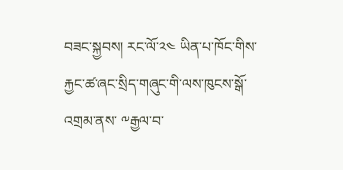བཟང་སྐྱབས། རང་ལོ་༢༤ ཡིན་པ་ཁོང་གིས་རྐྱང་ཚ་ཞང་སྲིད་གཞུང་གི་ལས་ཁུངས་སྒོ་འགྲམ་ནས་ ༸རྒྱལ་བ་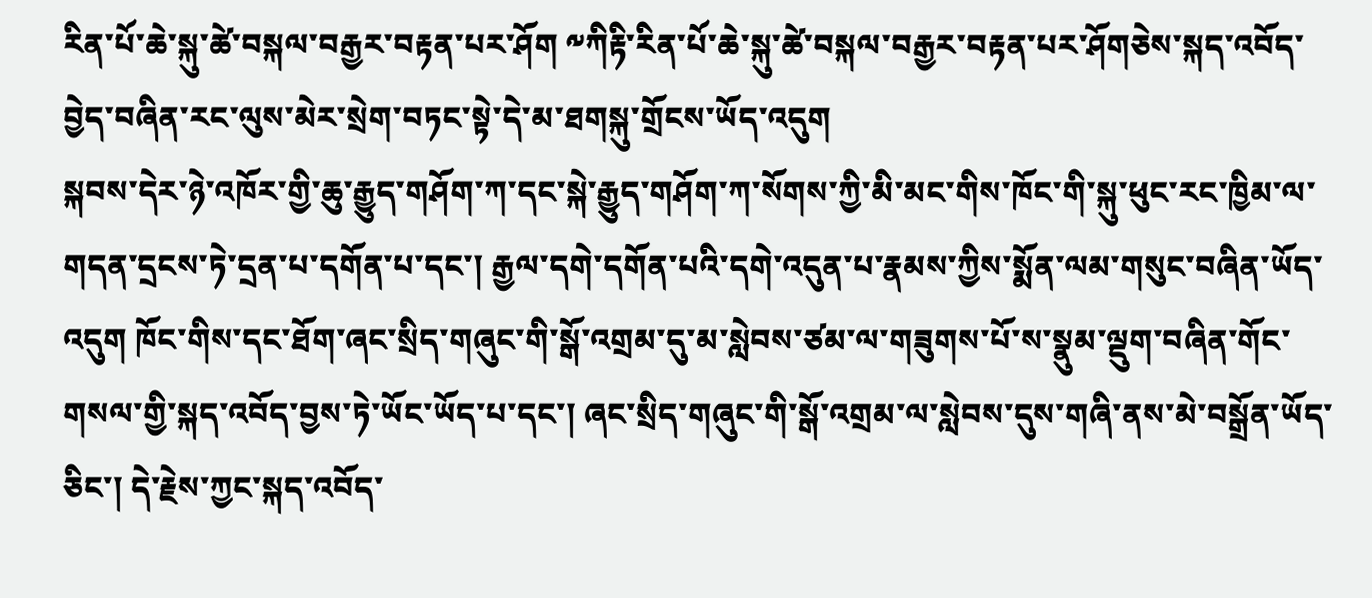རིན་པོ་ཆེ་སྐུ་ཚེ་བསྐལ་བརྒྱར་བརྟན་པར་ཤོག ༸ཀིརྟི་རིན་པོ་ཆེ་སྐུ་ཚེ་བསྐལ་བརྒྱར་བརྟན་པར་ཤོགཅེས་སྐད་འབོད་བྱེད་བཞིན་རང་ལུས་མེར་སྲེག་བཏང་སྟེ་དེ་མ་ཐགསྐུ་གྲོངས་ཡོད་འདུག
སྐབས་དེར་ཉེ་འཁོར་གྱི་ཆུ་རྒྱུད་གཤོག་ཀ་དང་སྐེ་རྒྱུད་གཤོག་ཀ་སོགས་ཀྱི་མི་མང་གིས་ཁོང་གི་སྐུ་ཕུང་རང་ཁྱིམ་ལ་གདན་དྲངས་ཏེ་དྲན་པ་དགོན་པ་དང་། རྒྱལ་དགེ་དགོན་པའི་དགེ་འདུན་པ་རྣམས་ཀྱིས་སྨོན་ལམ་གསུང་བཞིན་ཡོད་འདུག ཁོང་གིས་དང་ཐོག་ཞང་སྲིད་གཞུང་གི་སྒོ་འགྲམ་དུ་མ་སླེབས་ཙམ་ལ་གཟུགས་པོ་ས་སྣུམ་ལྡུག་བཞིན་གོང་གསལ་གྱི་སྐད་འབོད་བྱས་ཏེ་ཡོང་ཡོད་པ་དང་། ཞང་སྲིད་གཞུང་གི་སྒོ་འགྲམ་ལ་སླེབས་དུས་གཞི་ནས་མེ་བསྒྲོན་ཡོད་ཅིང་། དེ་རྗེས་ཀྱང་སྐད་འབོད་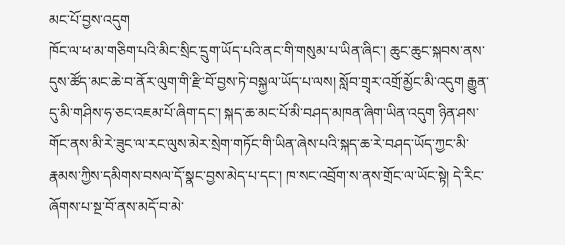མང་པོ་བྱས་འདུག
ཁོང་ལ་ཕ་མ་གཅིག་པའི་མིང་སྲིང་དྲུག་ཡོད་པའི་ནང་གི་གསུམ་པ་ཡིན་ཞིང་། ཆུང་ཆུང་སྐབས་ནས་དུས་ཚོད་མང་ཆེ་བ་ནོར་ལུག་གི་རྫི་བོ་བྱས་ཏེ་བསྐྱལ་ཡོད་པ་ལས། སློབ་གྲྭར་འགྲོ་མྱོང་མི་འདུག རྒྱུན་དུ་མི་གཤིས་ཧ་ཅང་འཇམ་པོ་ཞིག་དང་། སྐད་ཆ་མང་པོ་མི་བཤད་མཁན་ཞིག་ཡིན་འདུག ཉིན་ཤས་གོང་ནས་མི་རེ་ཟུང་ལ་རང་ལུས་མེར་སྲེག་གཏོང་གི་ཡིན་ཞེས་པའི་སྐད་ཆ་རེ་བཤད་ཡོད་ཀྱང་མི་རྣམས་ཀྱིས་དམིགས་བསལ་དོ་སྣང་བྱས་མེད་པ་དང་། ཁ་སང་འབྲོག་ས་ནས་གྲོང་ལ་ཡོང་སྟེ། དེ་རིང་ཞོགས་པ་སྔ་བོ་ནས་མདོ་བ་མེ་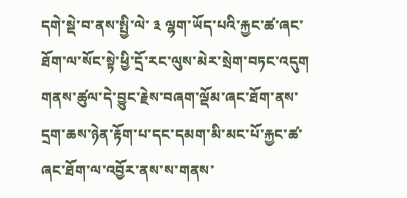དགེ་སྡེ་བ་ནས་སྤྱི་ལེ་ ༣ ལྷག་ཡོད་པའི་རྐྱང་ཚ་ཞང་ཐོག་ལ་སོང་སྟེ་ཕྱི་དྲོ་རང་ལུས་མེར་སྲེག་བཏང་འདུག གནས་ཚུལ་དེ་བྱུང་རྗེས་བཞག་ལྡོམ་ཞང་ཐོག་ནས་དྲག་ཆས་ཉེན་རྟོག་པ་དང་དམག་མི་མང་པོ་རྐྱང་ཚ་ཞང་ཐོག་ལ་འབྱོར་ནས་ས་གནས་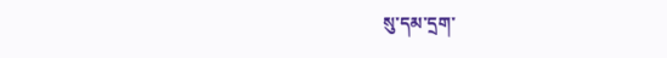སུ་དམ་དྲག་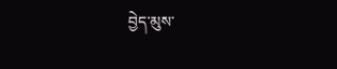བྱེད་མུས་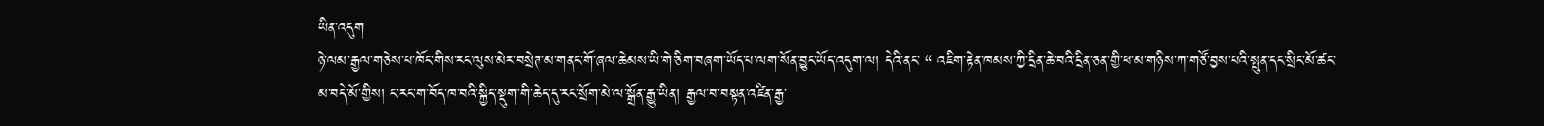ཡིན་འདུག
ཉེ་ལམ་རྒྱལ་གཅེས་པ་ཁོང་གིས་རང་ལུས་མེར་བསྲེཊ་མ་གནང་གོ་ཞལ་ཆེམས་ཡི་གེ་ཅིག་བཞག་ཡོད་པ་ལག་སོན་བྱུང་ཡོད་འདུག་ལ། དེའི་ནང་ “ འཇིག་རྟེན་ཁམས་ཀྱི་དྲིན་ཆེ་བའི་དྲིན་ཅན་གྱི་ཕ་མ་གཉིས་ཀ་གཙོ་བྱས་པའི་སྤུན་དང་སྲིང་མོ་ཚང་མ་བདེ་མོ་གྱིས། ང་རང་ག་བོད་ཁ་བའི་སྐྱིད་སྡུག་གི་ཆེད་དུ་རང་སྲོག་མེ་ལ་སྒྲོན་རྒྱུ་ཡིན། རྒྱལ་བ་བསྟན་འཛིན་རྒྱ་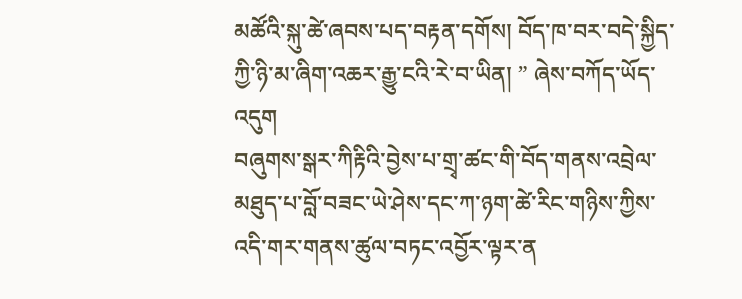མཚོའི་སྐུ་ཚེ་ཞབས་པད་བརྟན་དགོས། བོད་ཁ་བར་བདེ་སྐྱིད་ཀྱི་ཉི་མ་ཞིག་འཆར་རྒྱུ་ངའི་རེ་བ་ཡིན། ” ཞེས་བཀོད་ཡོད་འདུག
བཞུགས་སྒར་ཀིརྟིའི་བྱེས་པ་གྲྭ་ཚང་གི་བོད་གནས་འབྲེལ་མཐུད་པ་བློ་བཟང་ཡེ་ཤེས་དང་ཀ་ཉག་ཚེ་རིང་གཉིས་ཀྱིས་འདི་གར་གནས་ཚུལ་བཏང་འབྱོར་ལྟར་ན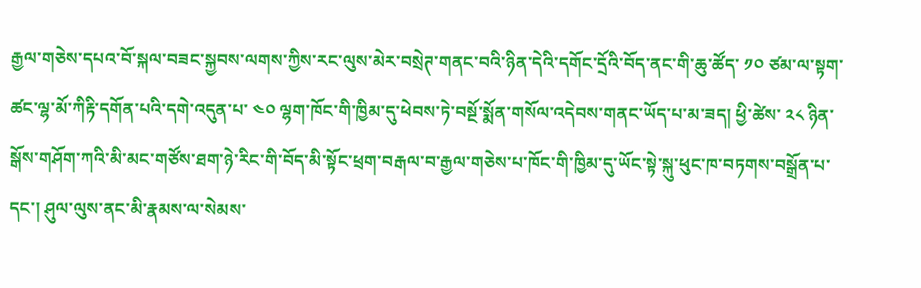རྒྱལ་གཅེས་དཔའ་བོ་སྐལ་བཟང་སྐྱབས་ལགས་ཀྱིས་རང་ལུས་མེར་བསྲེཊ་གནང་བའི་ཉིན་དེའི་དགོང་དྲོའི་བོད་ནང་གི་ཆུ་ཚོད་ ༡༠ ཙམ་ལ་སྟག་ཚང་ལྷ་མོ་ཀིརྟི་དགོན་པའི་དགེ་འདུན་པ་ ༤༠ ལྷག་ཁོང་གི་ཁྱིམ་དུ་ཕེབས་ཏེ་བསྔོ་སྨོན་གསོལ་འདེབས་གནང་ཡོད་པ་མ་ཟད། ཕྱི་ཚེས་ ༢༨ ཉིན་སྒོས་གཤོག་ཀའི་མི་མང་གཙོས་ཐག་ཉེ་རིང་གི་བོད་མི་སྟོང་ཕྲག་བརྒལ་བ་རྒྱལ་གཅེས་པ་ཁོང་གི་ཁྱིམ་དུ་ཡོང་སྟེ་སྐུ་ཕུང་ཁ་བཏགས་བསྒྲོན་པ་དང་། ཤུལ་ལུས་ནང་མི་རྣམས་ལ་སེམས་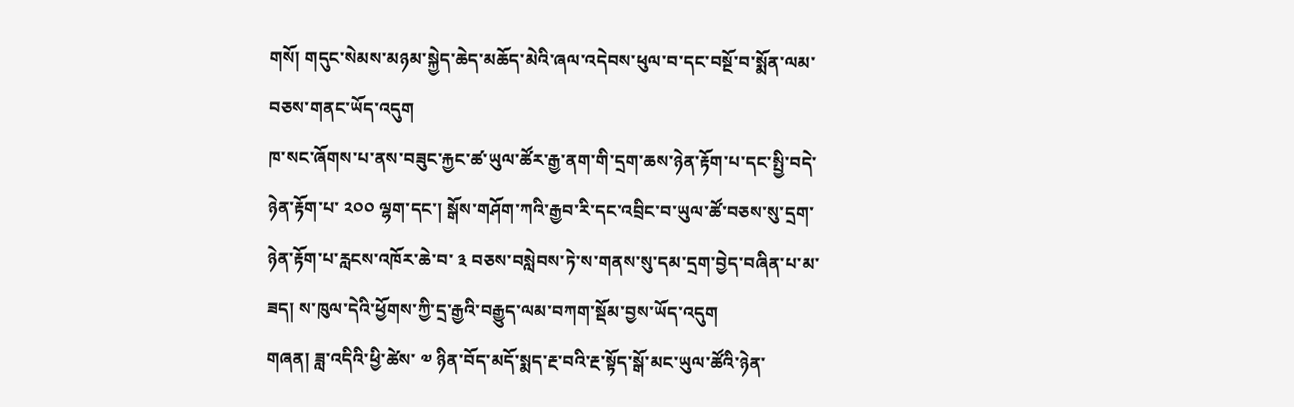གསོ། གདུང་སེམས་མཉམ་སྐྱེད་ཆེད་མཆོད་མེའི་ཞལ་འདེབས་ཕུལ་བ་དང་བསྔོ་བ་སྨོན་ལམ་བཅས་གནང་ཡོད་འདུག
ཁ་སང་ཞོགས་པ་ནས་བཟུང་རྐྱང་ཚ་ཡུལ་ཚོར་རྒྱ་ནག་གི་དྲག་ཆས་ཉེན་རྟོག་པ་དང་སྤྱི་བདེ་ཉེན་རྟོག་པ་ ༢༠༠ ལྷག་དང་། སྒོས་གཤོག་ཀའི་རྒྱབ་རི་དང་འབྲིང་བ་ཡུལ་ཚོ་བཅས་སུ་དྲག་ཉེན་རྟོག་པ་རླངས་འཁོར་ཆེ་བ་ ༣ བཅས་བསླེབས་ཏེ་ས་གནས་སུ་དམ་དྲག་བྱེད་བཞིན་པ་མ་ཟད། ས་ཁུལ་དེའི་ཕྱོགས་ཀྱི་དྲ་རྒྱའི་བརྒྱུད་ལམ་བཀག་སྡོམ་བྱས་ཡོད་འདུག
གཞན། ཟླ་འདིའི་ཕྱི་ཚེས་ ༧ ཉིན་བོད་མདོ་སྨད་རྔ་བའི་རྔ་སྟོད་སྒོ་མང་ཡུལ་ཚོའི་ཉེན་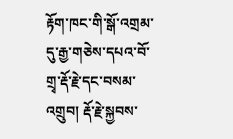རྟོག་ཁང་གི་སྒོ་འགྲམ་དུ་རྒྱ་གཅེས་དཔའ་བོ་གྲྭ་རྡོ་རྗེ་དང་བསམ་འགྲུབ། རྡོ་རྗེ་སྐྱབས་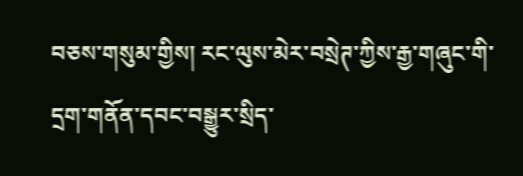བཅས་གསུམ་གྱིས། རང་ལུས་མེར་བསྲེཊ་ཀྱིས་རྒྱ་གཞུང་གི་དྲག་གནོན་དབང་བསྒྱུར་སྲིད་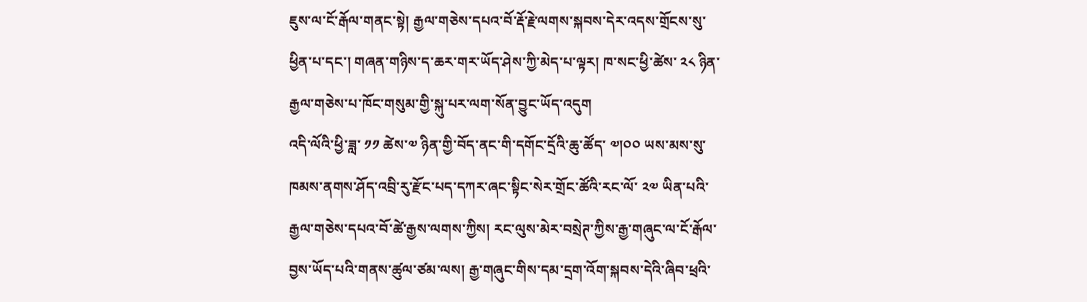ཇུས་ལ་ངོ་རྒོལ་གནང་སྟེ། རྒྱལ་གཅེས་དཔའ་བོ་རྡོ་རྗེ་ལགས་སྐབས་དེར་འདས་གྲོངས་སུ་ཕྱིན་པ་དང་། གཞན་གཉིས་ད་ཆར་གར་ཡོད་ཤེས་ཀྱི་མེད་པ་ལྟར། ཁ་སང་ཕྱི་ཚེས་ ༢༨ ཉིན་རྒྱལ་གཅེས་པ་ཁོང་གསུམ་གྱི་སྐུ་པར་ལག་སོན་བྱུང་ཡོད་འདུག
འདི་ལོའི་ཕྱི་ཟླ་ ༡༡ ཚེས་༧ ཉིན་གྱི་བོད་ནང་གི་དགོང་དྲོའི་ཆུ་ཚོད་ ༧།༠༠ ཡས་མས་སུ་ཁམས་ནགས་ཤོད་འབྲི་རུ་རྫོང་པད་དཀར་ཞང་སྟིང་སེར་གྲོང་ཚོའི་རང་ལོ་ ༢༧ ཡིན་པའི་རྒྱལ་གཅེས་དཔའ་བོ་ཚེ་རྒྱས་ལགས་ཀྱིས། རང་ལུས་མེར་བསྲེཊ་ཀྱིས་རྒྱ་གཞུང་ལ་ངོ་རྒོལ་བྱས་ཡོད་པའི་གནས་ཚུལ་ཙམ་ལས། རྒྱ་གཞུང་གིས་དམ་དྲག་འོག་སྐབས་དེའི་ཞིབ་ཕྲའི་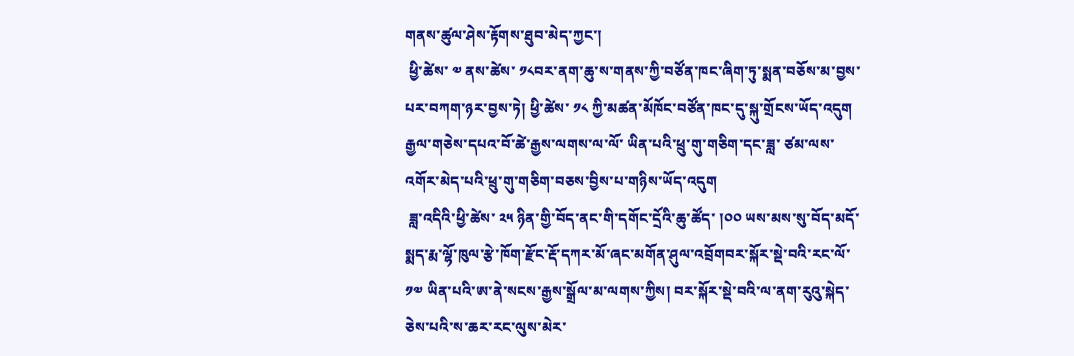གནས་ཚུལ་ཤེས་རྟོགས་ཐུབ་མེད་ཀྱང་།
 ཕྱི་ཚེས་ ༧ ནས་ཚེས་ ༡༨བར་ནག་ཆུ་ས་གནས་ཀྱི་བཙོན་ཁང་ཞིག་ཏུ་སྨན་བཅོས་མ་བྱས་པར་བཀག་ཉར་བྱས་ཏེ། ཕྱི་ཚེས་ ༡༨ ཀྱི་མཚན་མོཁོང་བཙོན་ཁང་དུ་སྐུ་གྲོངས་ཡོད་འདུག
རྒྱལ་གཅེས་དཔའ་བོ་ཚེ་རྒྱས་ལགས་ལ་ལོ་ ཡིན་པའི་ཕྲུ་གུ་གཅིག་དང་ཟླ་ ཙམ་ལས་འགོར་མེད་པའི་ཕྲུ་གུ་གཅིག་བཅས་བྱིས་པ་གཉིས་ཡོད་འདུག
 ཟླ་འདིའི་ཕྱི་ཚེས་ ༢༥ ཉིན་གྱི་བོད་ནང་གི་དགོང་དྲོའི་ཆུ་ཚོད་ །༠༠ ཡས་མས་སུ་བོད་མདོ་སྨད་རྨ་ལྷོ་ཁུལ་རྩེ་ཁོག་རྫོང་རྡོ་དཀར་མོ་ཞང་མགོན་ཤུལ་འབྲོགབར་སྐོར་སྡེ་བའི་རང་ལོ་ ༡༧ ཡིན་པའི་ཨ་ནེ་སངས་རྒྱས་སྒྲོལ་མ་ལགས་ཀྱིས། བར་སྐོར་སྡེ་བའི་ལ་ནག་རུའུ་སྐེད་ཅེས་པའི་ས་ཆར་རང་ལུས་མེར་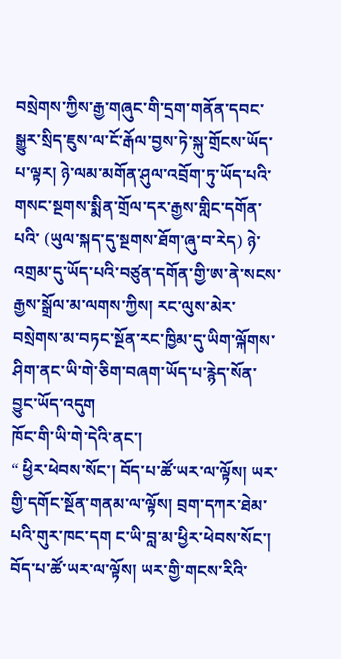བསྲེགས་ཀྱིས་རྒྱ་གཞུང་གི་དྲག་གནོན་དབང་སྒྱུར་སྲིད་ཇུས་ལ་ངོ་རྒོལ་བྱས་ཏེ་སྐུ་གྲོངས་ཡོད་པ་ལྟར། ཉེ་ལམ་མགོན་ཤུལ་འབྲོག་ཏུ་ཡོད་པའི་གསང་སྔགས་སྨིན་གྲོལ་དར་རྒྱས་གླིང་དགོན་པའི་ (ཡུལ་སྐད་དུ་སྔགས་ཐོག་ཞུ་བ་རེད) ཉེ་འགྲམ་དུ་ཡོད་པའི་བཙུན་དགོན་གྱི་ཨ་ནེ་སངས་རྒྱས་སྒྲོལ་མ་ལགས་ཀྱིས། རང་ལུས་མེར་བསྲེགས་མ་བཏང་སྔོན་རང་ཁྱིམ་དུ་ཡིག་ལྐོགས་ཤིག་ནང་ཡི་གེ་ཅིག་བཞག་ཡོད་པ་རྙེད་སོན་བྱུང་ཡོད་འདུག
ཁོང་གི་ཡི་གེ་དེའི་ནང་།
“ ཕྱིར་ཕེབས་སོང་། བོད་པ་ཚོ་ཡར་ལ་ལྟོས། ཡར་གྱི་དགོང་སྔོན་གནམ་ལ་ལྟོས། བྲག་དཀར་ཐེམ་པའི་གུར་ཁང་དག ང་ཡི་བླ་མ་ཕྱིར་ཕེབས་སོང་། བོད་པ་ཚོ་ཡར་ལ་ལྟོས། ཡར་གྱི་གངས་རིའི་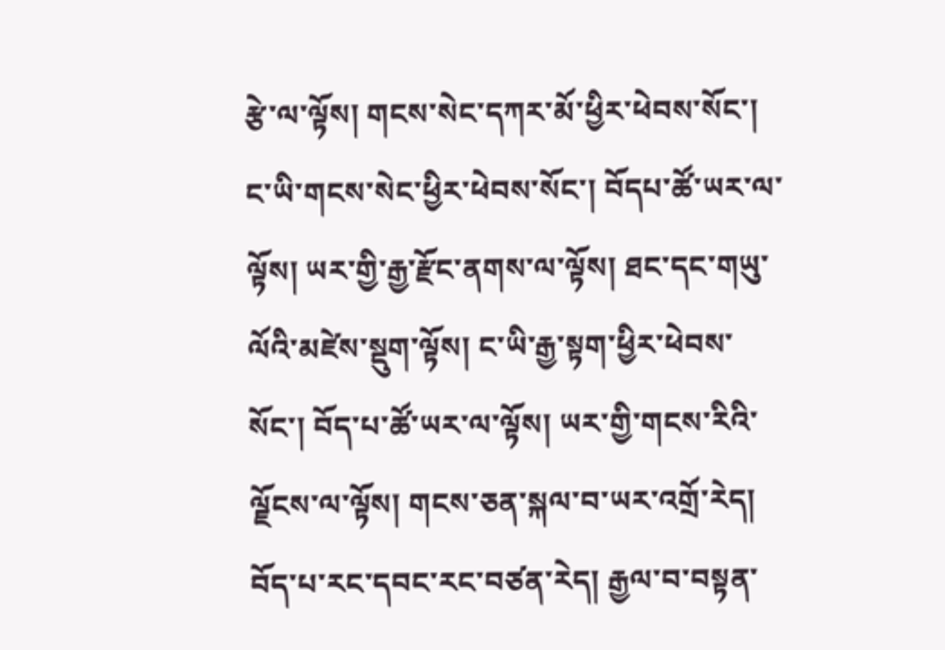རྩེ་ལ་ལྟོས། གངས་སེང་དཀར་མོ་ཕྱིར་ཕེབས་སོང་། ང་ཡི་གངས་སེང་ཕྱིར་ཕེབས་སོང་། བོདཔ་ཚོ་ཡར་ལ་ལྟོས། ཡར་གྱི་རྒྱ་རྫོང་ནགས་ལ་ལྟོས། ཐང་དང་གཡུ་ལོའི་མཛེས་སྡུག་ལྟོས། ང་ཡི་རྒྱ་སྟག་ཕྱིར་ཕེབས་སོང་། བོད་པ་ཚོ་ཡར་ལ་ལྟོས། ཡར་གྱི་གངས་རིའི་ལྗོངས་ལ་ལྟོས། གངས་ཅན་སྐལ་བ་ཡར་འགྲོ་རེད། བོད་པ་རང་དབང་རང་བཙན་རེད། རྒྱལ་བ་བསྟན་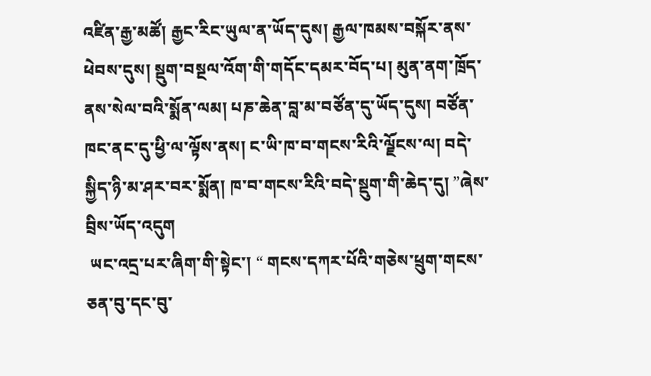འཛིན་རྒྱ་མཚོ། རྒྱང་རིང་ཡུལ་ན་ཡོད་དུས། རྒྱལ་ཁམས་བསྐོར་ནས་ཕེབས་དུས། སྡུག་བསྔལ་འོག་གི་གདོང་དམར་བོད་པ། མུན་ནག་ཁྲོད་ནས་སེལ་བའི་སྨོན་ལམ། པཎ་ཆེན་བླ་མ་བཙོན་དུ་ཡོད་དུས། བཙོན་ཁང་ནང་དུ་ཕྱི་ལ་ལྟོས་ནས། ང་ཡི་ཁ་བ་གངས་རིའི་ལྗོངས་ལ། བདེ་སྐྱིད་ཉི་མ་ཤར་བར་སྨོན། ཁ་བ་གངས་རིའི་བདེ་སྡུག་གི་ཆེད་དུ། ”ཞེས་བྲིས་ཡོད་འདུག
 ཡང་འདྲ་པར་ཞིག་གི་སྟེང་། “ གངས་དཀར་པོའི་གཅེས་ཕྲུག་གངས་ཅན་བུ་དང་བུ་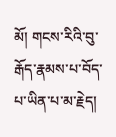མོ། གངས་རིའི་བུ་རྒོད་རྣམས་པ་བོད་པ་ཡིན་པ་མ་རྗེད།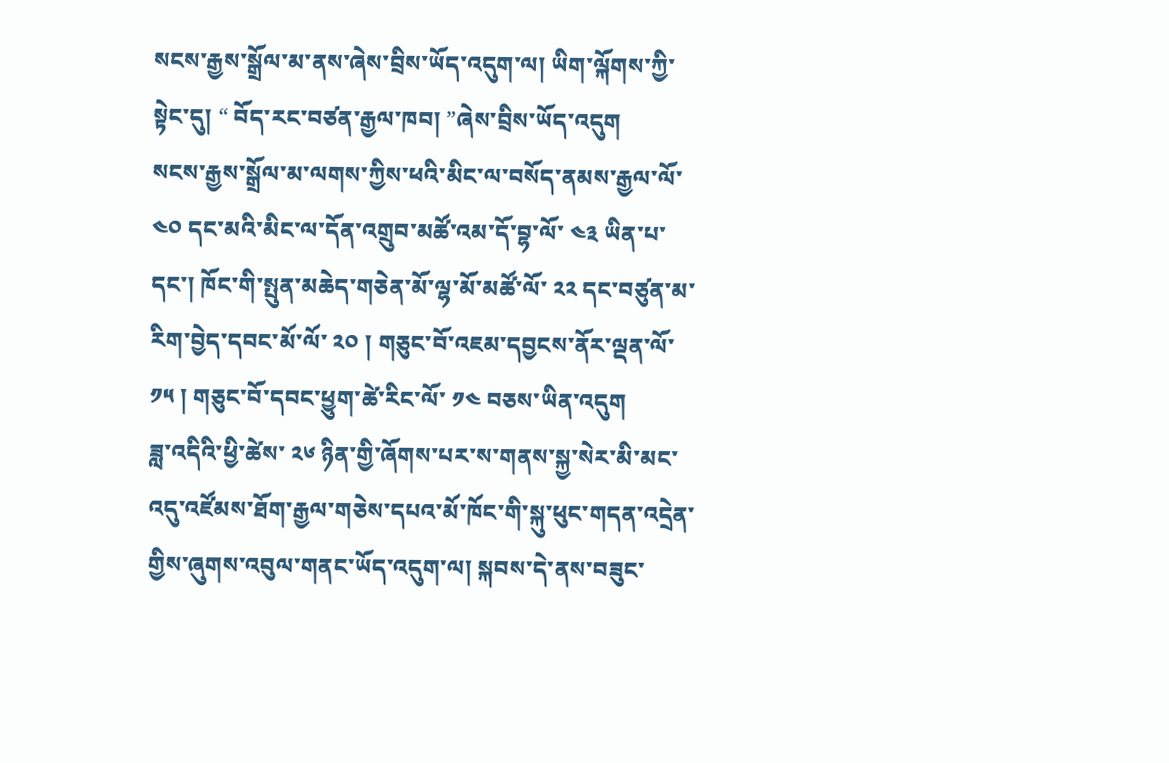སངས་རྒྱས་སྒྲོལ་མ་ནས་ཞེས་བྲིས་ཡོད་འདུག་ལ། ཡིག་ལྐོགས་ཀྱི་སྟེང་དུ། “ བོད་རང་བཙན་རྒྱལ་ཁབ། ”ཞེས་བྲིས་ཡོད་འདུག
སངས་རྒྱས་སྒྲོལ་མ་ལགས་ཀྱིས་ཕའི་མིང་ལ་བསོད་ནམས་རྒྱལ་ལོ་ ༤༠ དང་མའི་མིང་ལ་དོན་འགྲུབ་མཚོ་འམ་དོ་བྷ་ལོ་ ༤༣ ཡིན་པ་དང་། ཁོང་གི་སྤུན་མཆེད་གཅེན་མོ་ལྷ་མོ་མཚོ་ལོ་ ༢༢ དང་བཙུན་མ་རིག་བྱེད་དབང་མོ་ལོ་ ༢༠ ། གཅུང་བོ་འཇམ་དབྱངས་ནོར་ལྡན་ལོ་ ༡༥ ། གཅུང་བོ་དབང་ཕྱུག་ཚེ་རིང་ལོ་ ༡༤ བཅས་ཡིན་འདུག
ཟླ་འདིའི་ཕྱི་ཚེས་ ༢༦ ཉིན་གྱི་ཞོགས་པར་ས་གནས་སྐྱ་སེར་མི་མང་འདུ་འཛོམས་ཐོག་རྒྱལ་གཅེས་དཔའ་མོ་ཁོང་གི་སྐུ་ཕུང་གདན་འདྲེན་གྱིས་ཞུགས་འབུལ་གནང་ཡོད་འདུག་ལ། སྐབས་དེ་ནས་བཟུང་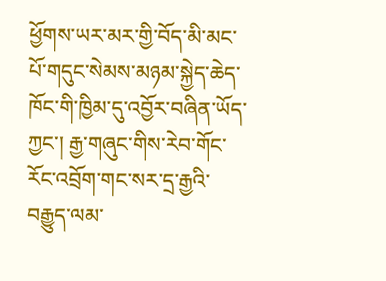ཕྱོགས་ཡར་མར་གྱི་བོད་མི་མང་པོ་གདུང་སེམས་མཉམ་སྐྱེད་ཆེད་ཁོང་གི་ཁྱིམ་དུ་འབྱོར་བཞིན་ཡོད་ཀྱང་། རྒྱ་གཞུང་གིས་རེབ་གོང་རོང་འབྲོག་གང་སར་དྲ་རྒྱའི་བརྒྱུད་ལམ་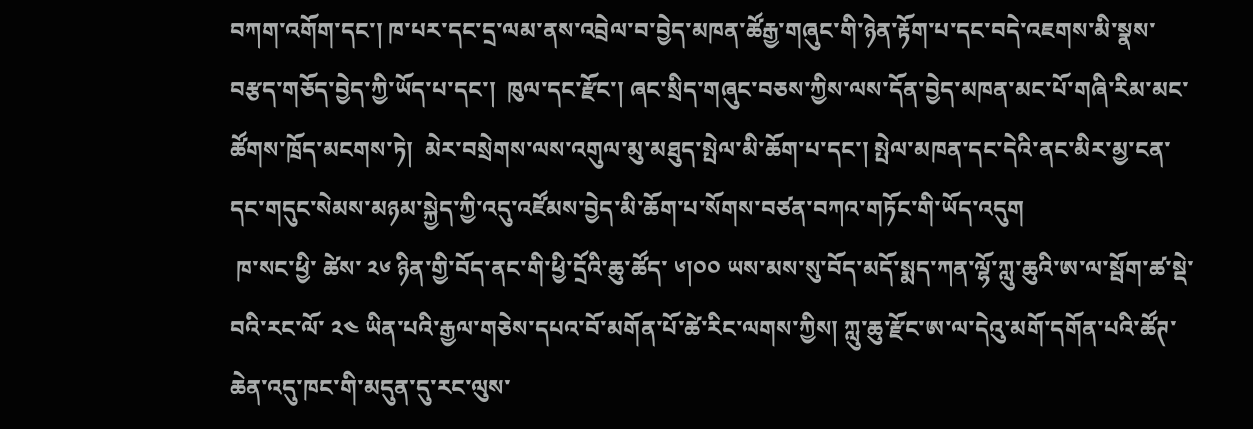བཀག་འགོག་དང་། ཁ་པར་དང་དྲ་ལམ་ནས་འབྲེལ་བ་བྱེད་མཁན་ཚོརྒྱ་གཞུང་གི་ཉེན་རྟོག་པ་དང་བདེ་འཇགས་མི་སྣས་བརྩད་གཅོད་བྱེད་ཀྱི་ཡོད་པ་དང་།  ཁུལ་དང་རྫོང་། ཞང་སྲིད་གཞུང་བཅས་ཀྱིས་ལས་དོན་བྱེད་མཁན་མང་པོ་གཞི་རིམ་མང་ཚོགས་ཁྲོད་མངགས་ཏེ།  མེར་བསྲེགས་ལས་འགུལ་མུ་མཐུད་སྤེལ་མི་ཆོག་པ་དང་། སྤེལ་མཁན་དང་དེའི་ནང་མིར་མྱ་ངན་དང་གདུང་སེམས་མཉམ་སྐྱེད་ཀྱི་འདུ་འཛོམས་བྱེད་མི་ཆོག་པ་སོགས་བཙན་བཀའ་གཏོང་གི་ཡོད་འདུག
 ཁ་སང་ཕྱི་ ཚེས་ ༢༦ ཉིན་གྱི་བོད་ནང་གི་ཕྱི་དྲོའི་ཆུ་ཚོད་ ༦།༠༠ ཡས་མས་སུ་བོད་མདོ་སྨད་ཀན་ལྷོ་ཀླུ་ཆུའི་ཨ་ལ་སྦོག་ཚ་སྡེ་བའི་རང་ལོ་ ༢༤ ཡིན་པའི་རྒྱལ་གཅེས་དཔའ་བོ་མགོན་པོ་ཚེ་རིང་ལགས་ཀྱིས། ཀླུ་ཆུ་རྫོང་ཨ་ལ་དེའུ་མགོ་དགོན་པའི་ཚོཊ་ཆེན་འདུ་ཁང་གི་མདུན་དུ་རང་ལུས་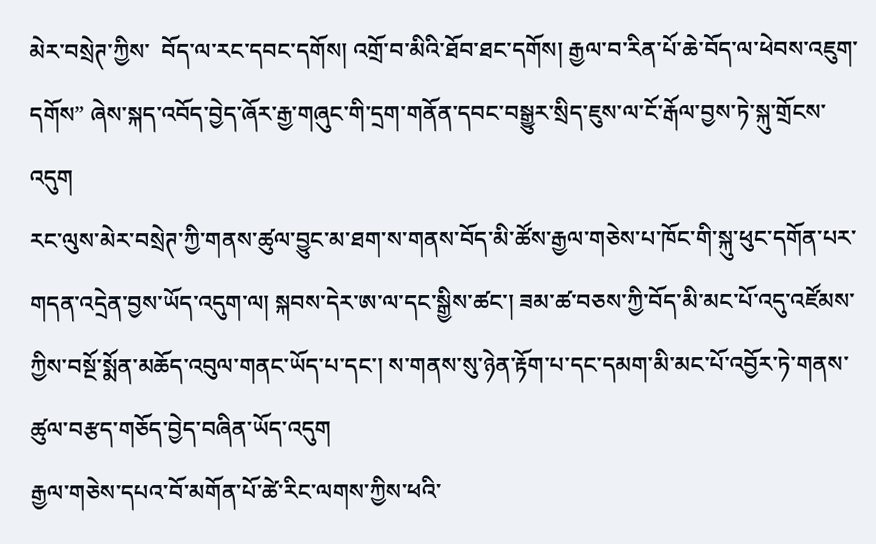མེར་བསྲེཊ་ཀྱིས་  བོད་ལ་རང་དབང་དགོས། འགྲོ་བ་མིའི་ཐོབ་ཐང་དགོས། རྒྱལ་བ་རིན་པོ་ཆེ་བོད་ལ་ཕེབས་འཇུག་དགོས” ཞེས་སྐད་འབོད་བྱེད་ཞོར་རྒྱ་གཞུང་གི་དྲག་གནོན་དབང་བསྒྱུར་སྲིད་ཇུས་ལ་ངོ་རྒོལ་བྱས་ཏེ་སྐུ་གྲོངས་འདུག
རང་ལུས་མེར་བསྲེཊ་ཀྱི་གནས་ཚུལ་བྱུང་མ་ཐག་ས་གནས་བོད་མི་ཚོས་རྒྱལ་གཅེས་པ་ཁོང་གི་སྐུ་ཕུང་དགོན་པར་གདན་འདྲེན་བྱས་ཡོད་འདུག་ལ། སྐབས་དེར་ཨ་ལ་དང་སྒྱིས་ཚང་། ཟམ་ཚ་བཅས་ཀྱི་བོད་མི་མང་པོ་འདུ་འཛོམས་ཀྱིས་བསྔོ་སྨོན་མཆོད་འབུལ་གནང་ཡོད་པ་དང་། ས་གནས་སུ་ཉེན་རྟོག་པ་དང་དམག་མི་མང་པོ་འབྱོར་ཏེ་གནས་ཚུལ་བརྩད་གཅོད་བྱེད་བཞིན་ཡོད་འདུག
རྒྱལ་གཅེས་དཔའ་བོ་མགོན་པོ་ཚེ་རིང་ལགས་ཀྱིས་ཕའི་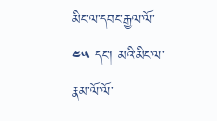མིང་ལ་དབང་རྒྱལ་ལོ་ ༤༥ དང་། མའི་མིང་ལ་རྣམ་ལོ་ལོ་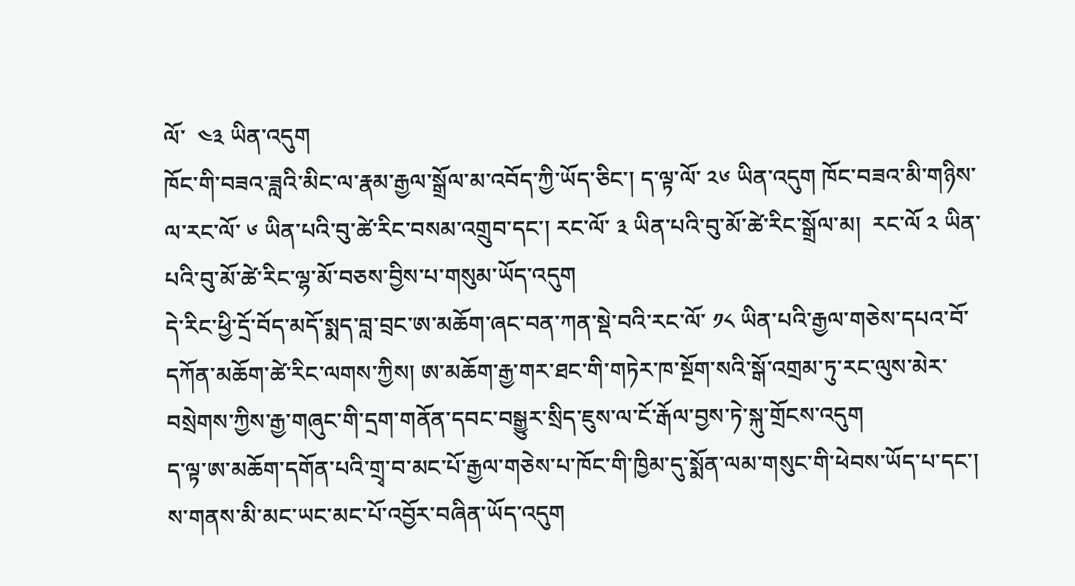ལོ་  ༤༣ ཡིན་འདུག
ཁོང་གི་བཟའ་ཟླའི་མིང་ལ་རྣམ་རྒྱལ་སྒྲོལ་མ་འབོད་ཀྱི་ཡོད་ཅིང་། ད་ལྟ་ལོ་ ༢༦ ཡིན་འདུག ཁོང་བཟའ་མི་གཉིས་ལ་རང་ལོ་ ༦ ཡིན་པའི་བུ་ཚེ་རིང་བསམ་འགྲུབ་དང་། རང་ལོ་ ༣ ཡིན་པའི་བུ་མོ་ཚེ་རིང་སྒྲོལ་མ།  རང་ལོ ༢ ཡིན་པའི་བུ་མོ་ཚེ་རིང་ལྷ་མོ་བཅས་བྱིས་པ་གསུམ་ཡོད་འདུག
དེ་རིང་ཕྱི་དྲོ་བོད་མདོ་སྨད་བླ་བྲང་ཨ་མཆོག་ཞང་བན་ཀན་སྡེ་བའི་རང་ལོ་ ༡༨ ཡིན་པའི་རྒྱལ་གཅེས་དཔའ་བོ་དཀོན་མཆོག་ཚེ་རིང་ལགས་ཀྱིས། ཨ་མཆོག་རྒྱ་གར་ཐང་གི་གཏེར་ཁ་སྔོག་སའི་སྒོ་འགྲམ་ཏུ་རང་ལུས་མེར་བསྲེགས་ཀྱིས་རྒྱ་གཞུང་གི་དྲག་གནོན་དབང་བསྒྱུར་སྲིད་ཇུས་ལ་ངོ་རྒོལ་བྱས་ཏེ་སྐུ་གྲོངས་འདུག
ད་ལྟ་ཨ་མཆོག་དགོན་པའི་གྲྭ་བ་མང་པོ་རྒྱལ་གཅེས་པ་ཁོང་གི་ཁྱིམ་དུ་སྨོན་ལམ་གསུང་གི་ཕེབས་ཡོད་པ་དང་། ས་གནས་མི་མང་ཡང་མང་པོ་འབྱོར་བཞིན་ཡོད་འདུག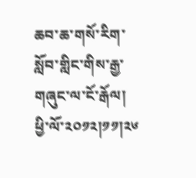ཆབ་ཆ་གསོ་རིག་སློབ་གླིང་གིས་རྒྱ་གཞུང་ལ་ངོ་རྒོལ།
ཕྱི་ལོ་༢༠༡༢།༡༡།༢༦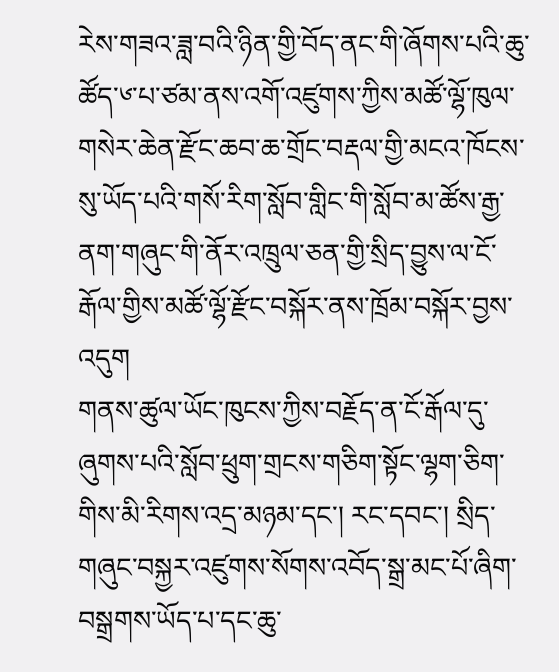རེས་གཟའ་ཟླ་བའི་ཉིན་གྱི་བོད་ནང་གི་ཞོགས་པའི་ཆུ་ཚོད་༦་པ་ཙམ་ནས་འགོ་འཛུགས་ཀྱིས་མཚོ་ལྷོ་ཁུལ་གསེར་ཆེན་རྫོང་ཆབ་ཆ་གྲོང་བརྡལ་གྱི་མངའ་ཁོངས་སུ་ཡོད་པའི་གསོ་རིག་སློབ་གླིང་གི་སློབ་མ་ཚོས་རྒྱ་ནག་གཞུང་གི་ནོར་འཁྲུལ་ཅན་གྱི་སྲིད་བྱུས་ལ་ངོ་རྒོལ་གྱིས་མཚོ་ལྷོ་རྫོང་བསྐོར་ནས་ཁྲོམ་བསྐོར་བྱས་འདུག
གནས་ཚུལ་ཡོང་ཁུངས་ཀྱིས་བརྗོད་ན་ངོ་རྒོལ་དུ་ཞུགས་པའི་སློབ་ཕྲུག་གྲངས་གཅིག་སྟོང་ལྷག་ཅིག་གིས་མི་རིགས་འདྲ་མཉམ་དང་། རང་དབང་། སྲིད་གཞུང་བསྐྱར་འཛུགས་སོགས་འབོད་སྒྲ་མང་པོ་ཞིག་བསྒྲགས་ཡོད་པ་དང་ཆུ་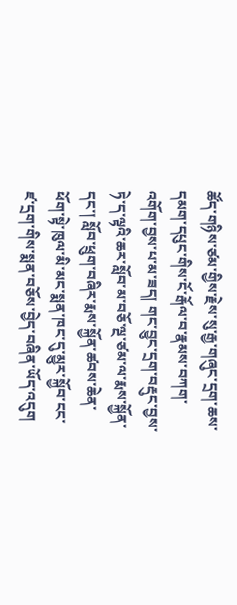ཚོད་གཉིས་ཙམ་གྱིས་རྗེས་སུ་རྒྱ་གཞུང་དྲག་ཆས་དམག་དཔུང་གིས་ངོ་རྒོལ་བ་རྣམས་བཀག་འགོག་བྱས་པ་མ་ཟད། གང་བྱུང་དྲག་བརྡུང་བྱས་ཏེ་ད་ལྟའི་ཆར་སློབ་མ་བཅོ་ལྔ་ཙམ་ལ་རྨས་སྐྱོན་དང་། སློབ་ཕྲུག་བཞིར་རྨས་སྐྱོན་ཚབས་ཆེན་ཕོག་སྟེ་ཁུལ་མི་མང་སྨན་ཁང་དུ་མྱུར་སྐྱོབ་ངང་ཛ་དྲག་གིས་སྨན་བཅོས་བྱེད་བཞིན་ཡོད་འདུག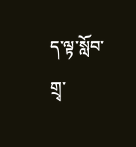ད་ལྟ་སློབ་གྲྭ་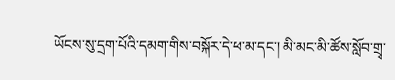ཡོངས་སུ་དྲག་པོའི་དམག་གིས་བསྐོར་དེ་ཕ་མ་དང་། མི་མང་མི་ཚོས་སློབ་གྲྭ་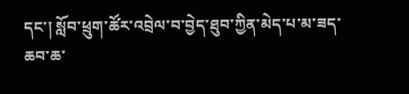དང་། སློབ་ཕྲུག་ཚོར་འབྲེལ་བ་བྱེད་ཐུབ་ཀྱིན་མེད་པ་མ་ཟད་ཆབ་ཆ་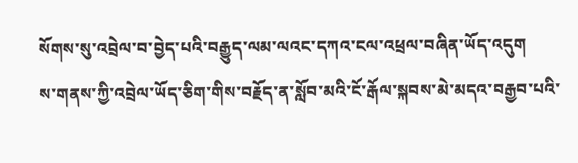སོགས་སུ་འབྲེལ་བ་བྱེད་པའི་བརྒྱུད་ལམ་ལའང་དཀའ་ངལ་འཕྲལ་བཞིན་ཡོད་འདུག
ས་གནས་ཀྱི་འབྲེལ་ཡོད་ཅིག་གིས་བརྗོད་ན་སློབ་མའི་ངོ་རྒོལ་སྐབས་མེ་མདའ་བརྒྱབ་པའི་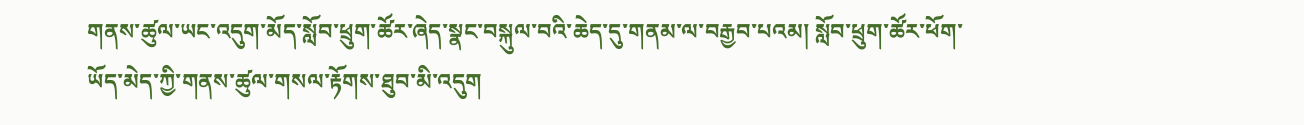གནས་ཚུལ་ཡང་འདུག་མོད་སློབ་ཕྲུག་ཚོར་ཞེད་སྣང་བསྐུལ་བའི་ཆེད་དུ་གནམ་ལ་བརྒྱབ་པའམ། སློབ་ཕྲུག་ཚོར་ཕོག་ཡོད་མེད་ཀྱི་གནས་ཚུལ་གསལ་རྟོགས་ཐུབ་མི་འདུག